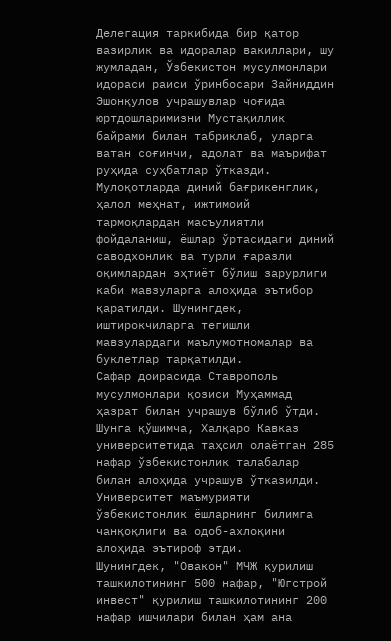Делегация таркибида бир қатор вазирлик ва идоралар вакиллари, шу жумладан, Ўзбекистон мусулмонлари идораси раиси ўринбосари Зайниддин Эшонқулов учрашувлар чоғида юртдошларимизни Мустақиллик байрами билан табриклаб, уларга ватан соғинчи, адолат ва маърифат руҳида суҳбатлар ўтказди.
Мулоқотларда диний бағрикенглик, ҳалол меҳнат, ижтимоий тармоқлардан масъулиятли фойдаланиш, ёшлар ўртасидаги диний саводхонлик ва турли ғаразли оқимлардан эҳтиёт бўлиш зарурлиги каби мавзуларга алоҳида эътибор қаратилди. Шунингдек, иштирокчиларга тегишли мавзулардаги маълумотномалар ва буклетлар тарқатилди.
Сафар доирасида Ставрополь мусулмонлари қозиси Муҳаммад ҳазрат билан учрашув бўлиб ўтди. Шунга қўшимча, Халқаро Кавказ университетида таҳсил олаётган 285 нафар ўзбекистонлик талабалар билан алоҳида учрашув ўтказилди. Университет маъмурияти ўзбекистонлик ёшларнинг билимга чанқоқлиги ва одоб-ахлоқини алоҳида эътироф этди.
Шунингдек, "Овакон" МЧЖ қурилиш ташкилотининг 500 нафар, "Югстрой инвест" қурилиш ташкилотининг 200 нафар ишчилари билан ҳам ана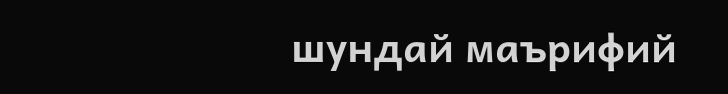шундай маърифий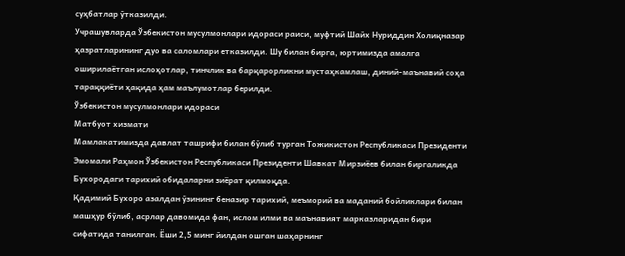суҳбатлар ўтказилди.
Учрашувларда Ўзбекистон мусулмонлари идораси раиси, муфтий Шайх Нуриддин Холиқназар ҳазратларининг дуо ва саломлари етказилди. Шу билан бирга, юртимизда амалга оширилаётган ислоҳотлар, тинчлик ва барқарорликни мустаҳкамлаш, диний-маънавий соҳа тараққиёти ҳақида ҳам маълумотлар берилди.
Ўзбекистон мусулмонлари идораси
Матбуот хизмати
Мамлакатимизда давлат ташрифи билан бўлиб турган Тожикистон Республикаси Президенти Эмомали Раҳмон Ўзбекистон Республикаси Президенти Шавкат Мирзиёев билан биргаликда Бухородаги тарихий обидаларни зиёрат қилмоқда.
Қадимий Бухоро азалдан ўзининг беназир тарихий, меъморий ва маданий бойликлари билан машҳур бўлиб, асрлар давомида фан, ислом илми ва маънавият марказларидан бири сифатида танилган. Ёши 2,5 минг йилдан ошган шаҳарнинг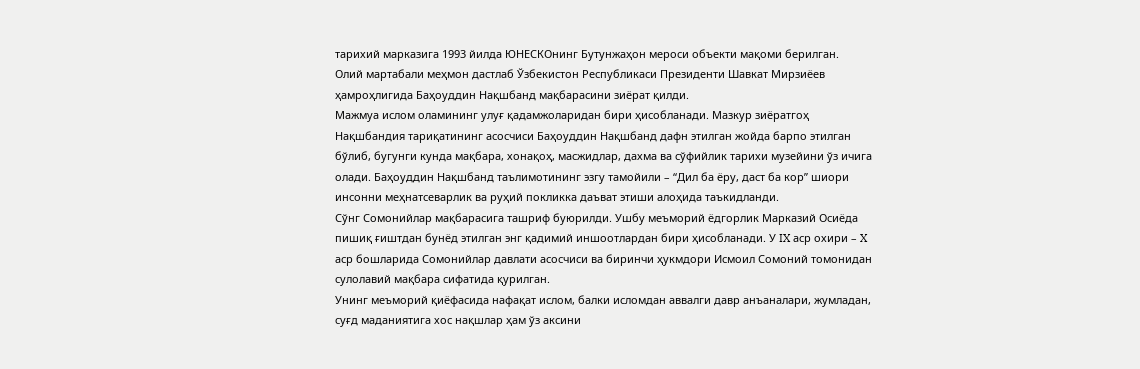тарихий марказига 1993 йилда ЮНЕСКОнинг Бутунжаҳон мероси объекти мақоми берилган.
Олий мартабали меҳмон дастлаб Ўзбекистон Республикаси Президенти Шавкат Мирзиёев ҳамроҳлигида Баҳоуддин Нақшбанд мақбарасини зиёрат қилди.
Мажмуа ислом оламининг улуғ қадамжоларидан бири ҳисобланади. Мазкур зиёратгоҳ Нақшбандия тариқатининг асосчиси Баҳоуддин Нақшбанд дафн этилган жойда барпо этилган бўлиб, бугунги кунда мақбара, хонақоҳ, масжидлар, дахма ва сўфийлик тарихи музейини ўз ичига олади. Баҳоуддин Нақшбанд таълимотининг эзгу тамойили – “Дил ба ёру, даст ба кор” шиори инсонни меҳнатсеварлик ва руҳий покликка даъват этиши алоҳида таъкидланди.
Сўнг Сомонийлар мақбарасига ташриф буюрилди. Ушбу меъморий ёдгорлик Марказий Осиёда пишиқ ғиштдан бунёд этилган энг қадимий иншоотлардан бири ҳисобланади. У IX аср охири – X аср бошларида Сомонийлар давлати асосчиси ва биринчи ҳукмдори Исмоил Сомоний томонидан сулолавий мақбара сифатида қурилган.
Унинг меъморий қиёфасида нафақат ислом, балки исломдан аввалги давр анъаналари, жумладан, суғд маданиятига хос нақшлар ҳам ўз аксини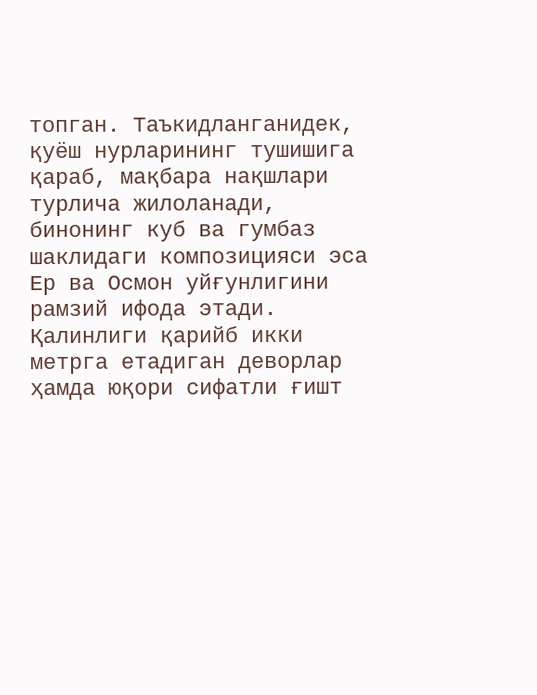топган. Таъкидланганидек, қуёш нурларининг тушишига қараб, мақбара нақшлари турлича жилоланади, бинонинг куб ва гумбаз шаклидаги композицияси эса Ер ва Осмон уйғунлигини рамзий ифода этади.
Қалинлиги қарийб икки метрга етадиган деворлар ҳамда юқори сифатли ғишт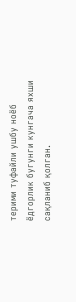терими туфайли ушбу ноёб ёдгорлик бугунги кунгача яхши сақланиб қолган.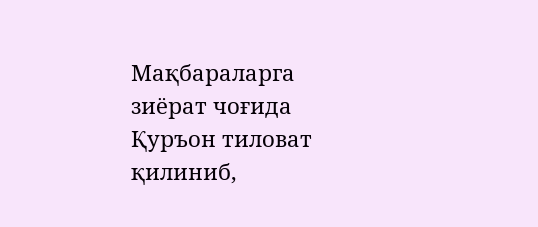Мақбараларга зиёрат чоғида Қуръон тиловат қилиниб,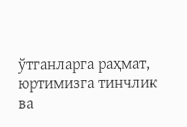ўтганларга раҳмат, юртимизга тинчлик ва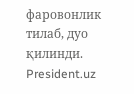фаровонлик тилаб, дуо қилинди.
President.uz